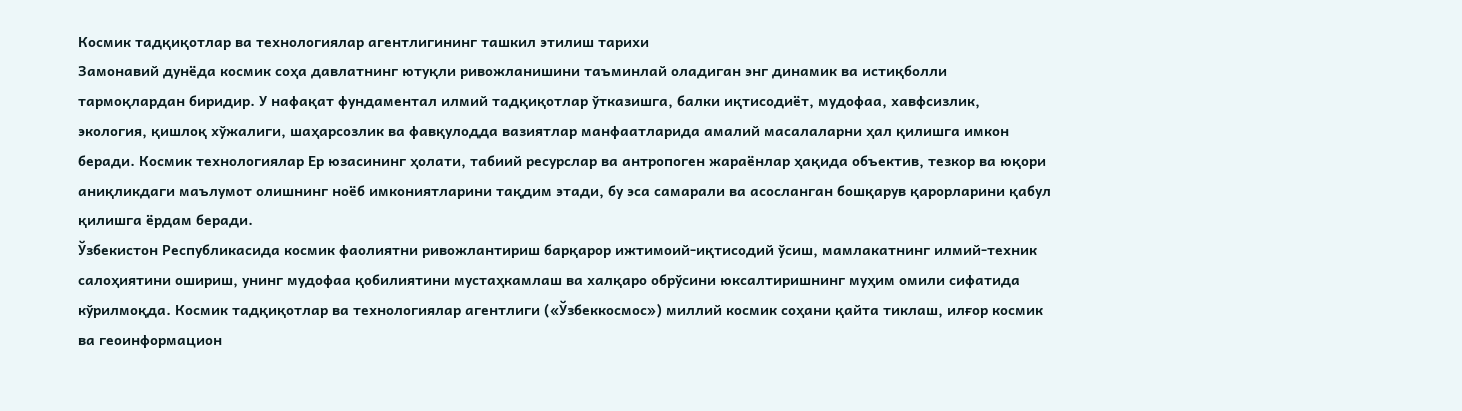Космик тадқиқотлар ва технологиялар агентлигининг ташкил этилиш тарихи
Замонавий дунёда космик соҳа давлатнинг ютуқли ривожланишини таъминлай оладиган энг динамик ва истиқболли тармоқлардан биридир. У нафақат фундаментал илмий тадқиқотлар ўтказишга, балки иқтисодиёт, мудофаа, хавфсизлик, экология, қишлоқ хўжалиги, шаҳарсозлик ва фавқулодда вазиятлар манфаатларида амалий масалаларни ҳал қилишга имкон беради. Космик технологиялар Ер юзасининг ҳолати, табиий ресурслар ва антропоген жараёнлар ҳақида объектив, тезкор ва юқори аниқликдаги маълумот олишнинг ноёб имкониятларини тақдим этади, бу эса самарали ва асосланган бошқарув қарорларини қабул қилишга ёрдам беради.
Ўзбекистон Республикасида космик фаолиятни ривожлантириш барқарор ижтимоий-иқтисодий ўсиш, мамлакатнинг илмий-техник салоҳиятини ошириш, унинг мудофаа қобилиятини мустаҳкамлаш ва халқаро обрўсини юксалтиришнинг муҳим омили сифатида кўрилмоқда. Космик тадқиқотлар ва технологиялар агентлиги («Ўзбеккосмос») миллий космик соҳани қайта тиклаш, илғор космик ва геоинформацион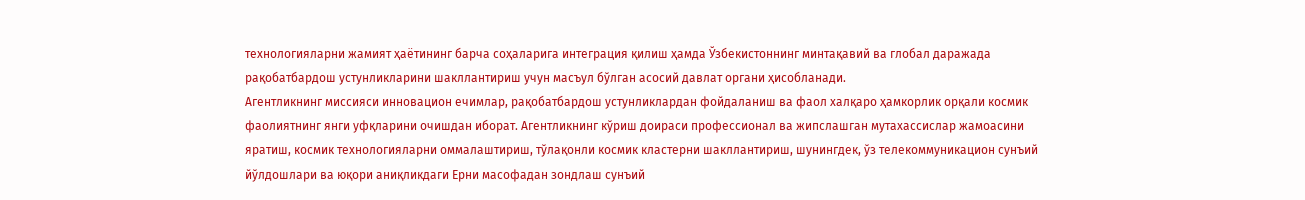технологияларни жамият ҳаётининг барча соҳаларига интеграция қилиш ҳамда Ўзбекистоннинг минтақавий ва глобал даражада рақобатбардош устунликларини шакллантириш учун масъул бўлган асосий давлат органи ҳисобланади.
Агентликнинг миссияси инновацион ечимлар, рақобатбардош устунликлардан фойдаланиш ва фаол халқаро ҳамкорлик орқали космик фаолиятнинг янги уфқларини очишдан иборат. Агентликнинг кўриш доираси профессионал ва жипслашган мутахассислар жамоасини яратиш, космик технологияларни оммалаштириш, тўлақонли космик кластерни шакллантириш, шунингдек, ўз телекоммуникацион сунъий йўлдошлари ва юқори аниқликдаги Ерни масофадан зондлаш сунъий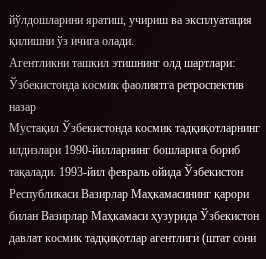йўлдошларини яратиш, учириш ва эксплуатация қилишни ўз ичига олади.
Агентликни ташкил этишнинг олд шартлари: Ўзбекистонда космик фаолиятга ретроспектив назар
Мустақил Ўзбекистонда космик тадқиқотларнинг илдизлари 1990-йилларнинг бошларига бориб тақалади. 1993-йил февраль ойида Ўзбекистон Республикаси Вазирлар Маҳкамасининг қарори билан Вазирлар Маҳкамаси ҳузурида Ўзбекистон давлат космик тадқиқотлар агентлиги (штат сони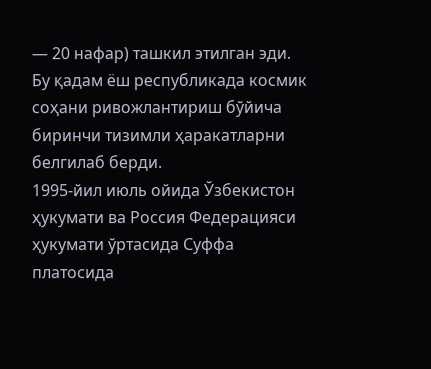— 20 нафар) ташкил этилган эди. Бу қадам ёш республикада космик соҳани ривожлантириш бўйича биринчи тизимли ҳаракатларни белгилаб берди.
1995-йил июль ойида Ўзбекистон ҳукумати ва Россия Федерацияси ҳукумати ўртасида Суффа платосида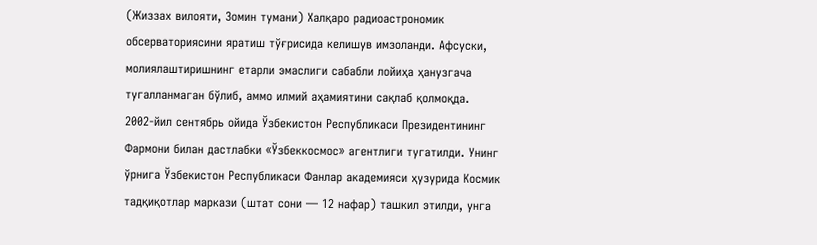(Жиззах вилояти, Зомин тумани) Халқаро радиоастрономик обсерваториясини яратиш тўғрисида келишув имзоланди. Афсуски, молиялаштиришнинг етарли эмаслиги сабабли лойиҳа ҳанузгача тугалланмаган бўлиб, аммо илмий аҳамиятини сақлаб қолмоқда.
2002-йил сентябрь ойида Ўзбекистон Республикаси Президентининг Фармони билан дастлабки «Ўзбеккосмос» агентлиги тугатилди. Унинг ўрнига Ўзбекистон Республикаси Фанлар академияси ҳузурида Космик тадқиқотлар маркази (штат сони — 12 нафар) ташкил этилди, унга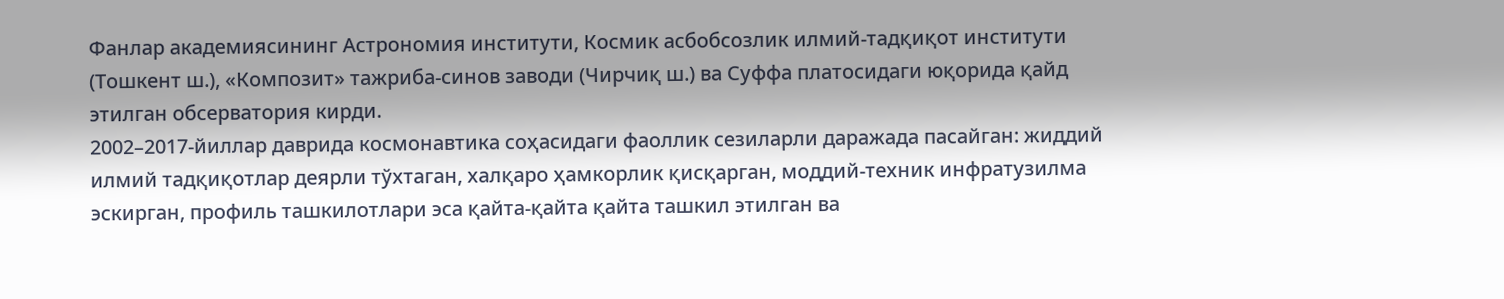Фанлар академиясининг Астрономия институти, Космик асбобсозлик илмий-тадқиқот институти (Тошкент ш.), «Композит» тажриба-синов заводи (Чирчиқ ш.) ва Суффа платосидаги юқорида қайд этилган обсерватория кирди.
2002–2017-йиллар даврида космонавтика соҳасидаги фаоллик сезиларли даражада пасайган: жиддий илмий тадқиқотлар деярли тўхтаган, халқаро ҳамкорлик қисқарган, моддий-техник инфратузилма эскирган, профиль ташкилотлари эса қайта-қайта қайта ташкил этилган ва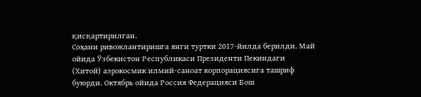қисқартирилган.
Соҳани ривожлантиришга янги туртки 2017-йилда берилди. Май ойида Ўзбекистон Республикаси Президенти Пекиндаги (Хитой) аэрокосмик илмий-саноат корпорациясига ташриф буюрди. Октябрь ойида Россия Федерацияси Бош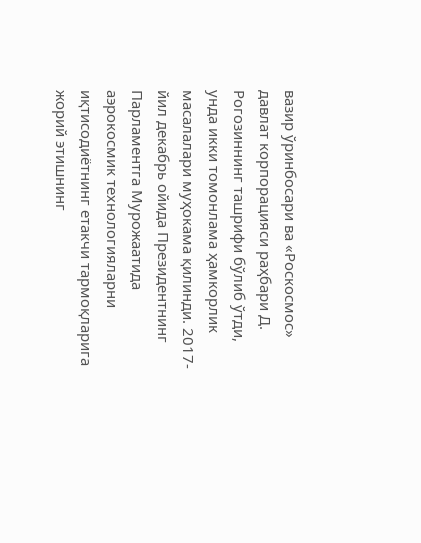вазир ўринбосари ва «Роскосмос» давлат корпорацияси раҳбари Д. Рогозиннинг ташрифи бўлиб ўтди, унда икки томонлама ҳамкорлик масалалари муҳокама қилинди. 2017-йил декабрь ойида Президентнинг Парламентга Мурожаатида аэрокосмик технологияларни иқтисодиётнинг етакчи тармоқларига жорий этишнинг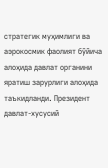стратегик муҳимлиги ва аэрокосмик фаолият бўйича алоҳида давлат органини яратиш зарурлиги алоҳида таъкидланди. Президент давлат-хусусий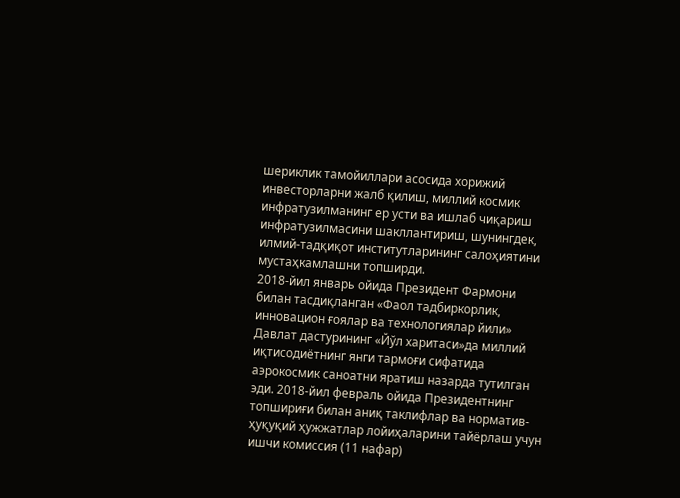шериклик тамойиллари асосида хорижий инвесторларни жалб қилиш, миллий космик инфратузилманинг ер усти ва ишлаб чиқариш инфратузилмасини шакллантириш, шунингдек, илмий-тадқиқот институтларининг салоҳиятини мустаҳкамлашни топширди.
2018-йил январь ойида Президент Фармони билан тасдиқланган «Фаол тадбиркорлик, инновацион ғоялар ва технологиялар йили» Давлат дастурининг «Йўл харитаси»да миллий иқтисодиётнинг янги тармоғи сифатида аэрокосмик саноатни яратиш назарда тутилган эди. 2018-йил февраль ойида Президентнинг топшириғи билан аниқ таклифлар ва норматив-ҳуқуқий ҳужжатлар лойиҳаларини тайёрлаш учун ишчи комиссия (11 нафар)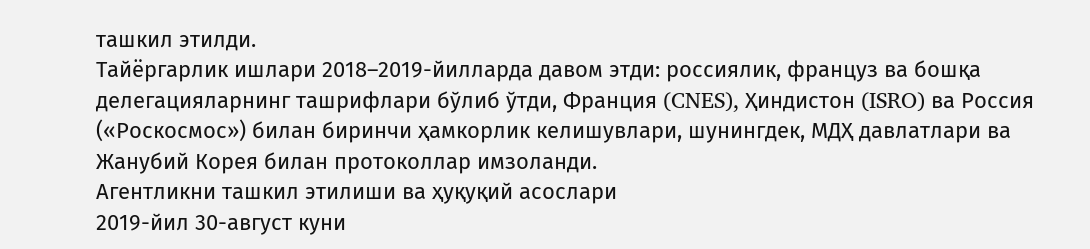ташкил этилди.
Тайёргарлик ишлари 2018–2019-йилларда давом этди: россиялик, француз ва бошқа делегацияларнинг ташрифлари бўлиб ўтди, Франция (CNES), Ҳиндистон (ISRO) ва Россия («Роскосмос») билан биринчи ҳамкорлик келишувлари, шунингдек, МДҲ давлатлари ва Жанубий Корея билан протоколлар имзоланди.
Агентликни ташкил этилиши ва ҳуқуқий асослари
2019-йил 30-август куни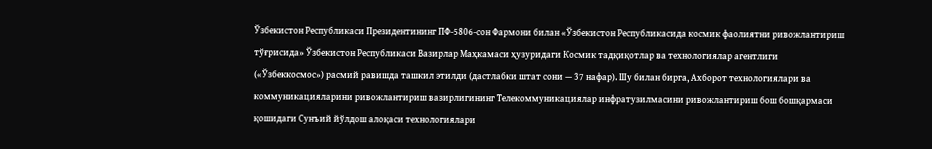Ўзбекистон Республикаси Президентининг ПФ-5806-сон Фармони билан «Ўзбекистон Республикасида космик фаолиятни ривожлантириш тўғрисида» Ўзбекистон Республикаси Вазирлар Маҳкамаси ҳузуридаги Космик тадқиқотлар ва технологиялар агентлиги («Ўзбеккосмос») расмий равишда ташкил этилди (дастлабки штат сони — 37 нафар). Шу билан бирга, Ахборот технологиялари ва коммуникацияларини ривожлантириш вазирлигининг Телекоммуникациялар инфратузилмасини ривожлантириш бош бошқармаси қошидаги Сунъий йўлдош алоқаси технологиялари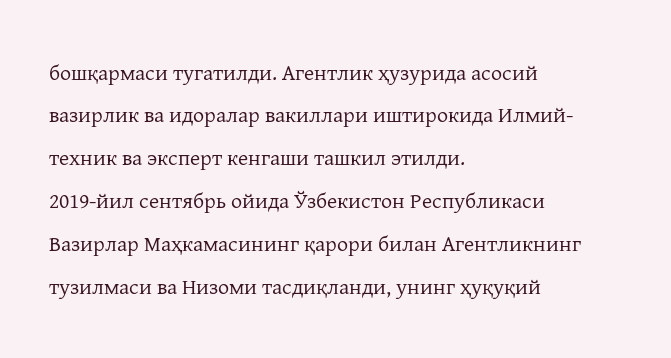бошқармаси тугатилди. Агентлик ҳузурида асосий вазирлик ва идоралар вакиллари иштирокида Илмий-техник ва эксперт кенгаши ташкил этилди.
2019-йил сентябрь ойида Ўзбекистон Республикаси Вазирлар Маҳкамасининг қарори билан Агентликнинг тузилмаси ва Низоми тасдиқланди, унинг ҳуқуқий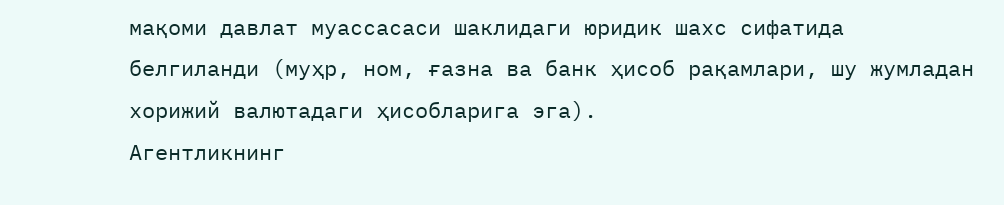мақоми давлат муассасаси шаклидаги юридик шахс сифатида белгиланди (муҳр, ном, ғазна ва банк ҳисоб рақамлари, шу жумладан хорижий валютадаги ҳисобларига эга).
Агентликнинг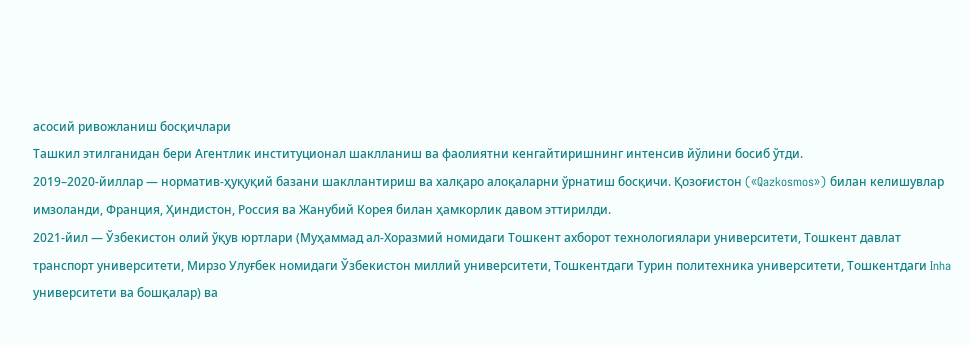асосий ривожланиш босқичлари
Ташкил этилганидан бери Агентлик институционал шаклланиш ва фаолиятни кенгайтиришнинг интенсив йўлини босиб ўтди.
2019–2020-йиллар — норматив-ҳуқуқий базани шакллантириш ва халқаро алоқаларни ўрнатиш босқичи. Қозоғистон («Qazkosmos») билан келишувлар имзоланди, Франция, Ҳиндистон, Россия ва Жанубий Корея билан ҳамкорлик давом эттирилди.
2021-йил — Ўзбекистон олий ўқув юртлари (Муҳаммад ал-Хоразмий номидаги Тошкент ахборот технологиялари университети, Тошкент давлат транспорт университети, Мирзо Улуғбек номидаги Ўзбекистон миллий университети, Тошкентдаги Турин политехника университети, Тошкентдаги Inha университети ва бошқалар) ва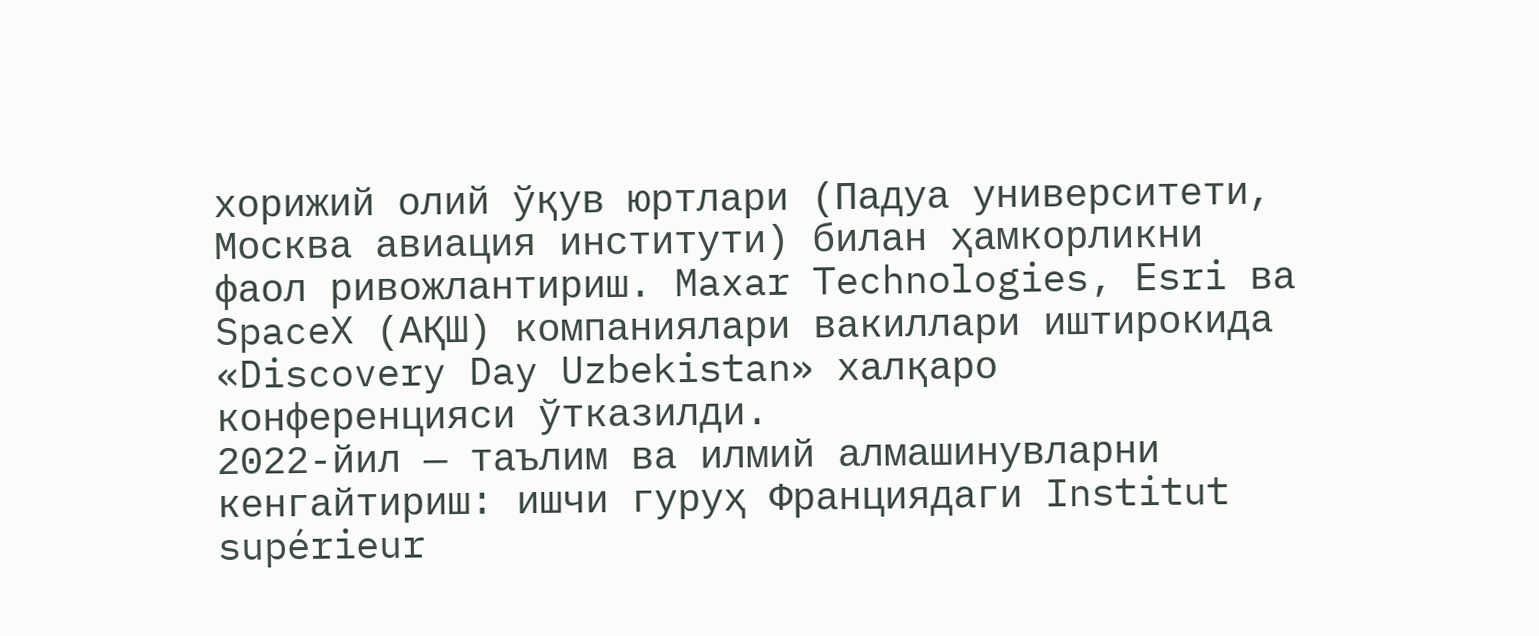хорижий олий ўқув юртлари (Падуа университети, Москва авиация институти) билан ҳамкорликни фаол ривожлантириш. Maxar Technologies, Esri ва SpaceX (АҚШ) компаниялари вакиллари иштирокида «Discovery Day Uzbekistan» халқаро конференцияси ўтказилди.
2022-йил — таълим ва илмий алмашинувларни кенгайтириш: ишчи гуруҳ Франциядаги Institut supérieur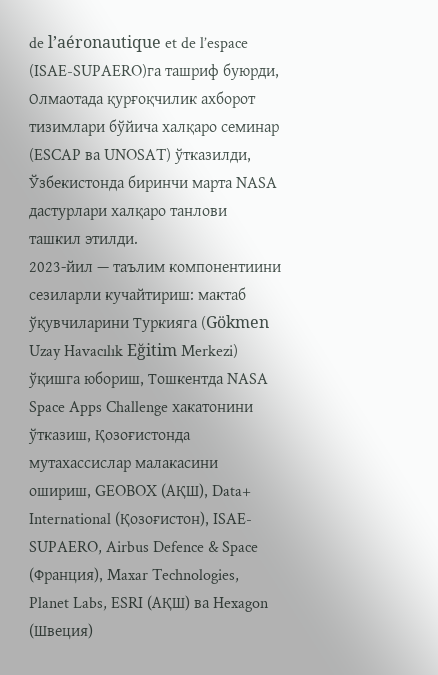de l’aéronautique et de l’espace (ISAE-SUPAERO)га ташриф буюрди, Олмаотада қурғоқчилик ахборот тизимлари бўйича халқаро семинар (ESCAP ва UNOSAT) ўтказилди, Ўзбекистонда биринчи марта NASA дастурлари халқаро танлови ташкил этилди.
2023-йил — таълим компонентиини сезиларли кучайтириш: мактаб ўқувчиларини Туркияга (Gökmen Uzay Havacılık Eğitim Merkezi) ўқишга юбориш, Тошкентда NASA Space Apps Challenge хакатонини ўтказиш, Қозоғистонда мутахассислар малакасини ошириш, GEOBOX (АҚШ), Data+ International (Қозоғистон), ISAE-SUPAERO, Airbus Defence & Space (Франция), Maxar Technologies, Planet Labs, ESRI (АҚШ) ва Hexagon (Швеция)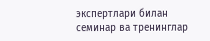экспертлари билан семинар ва тренинглар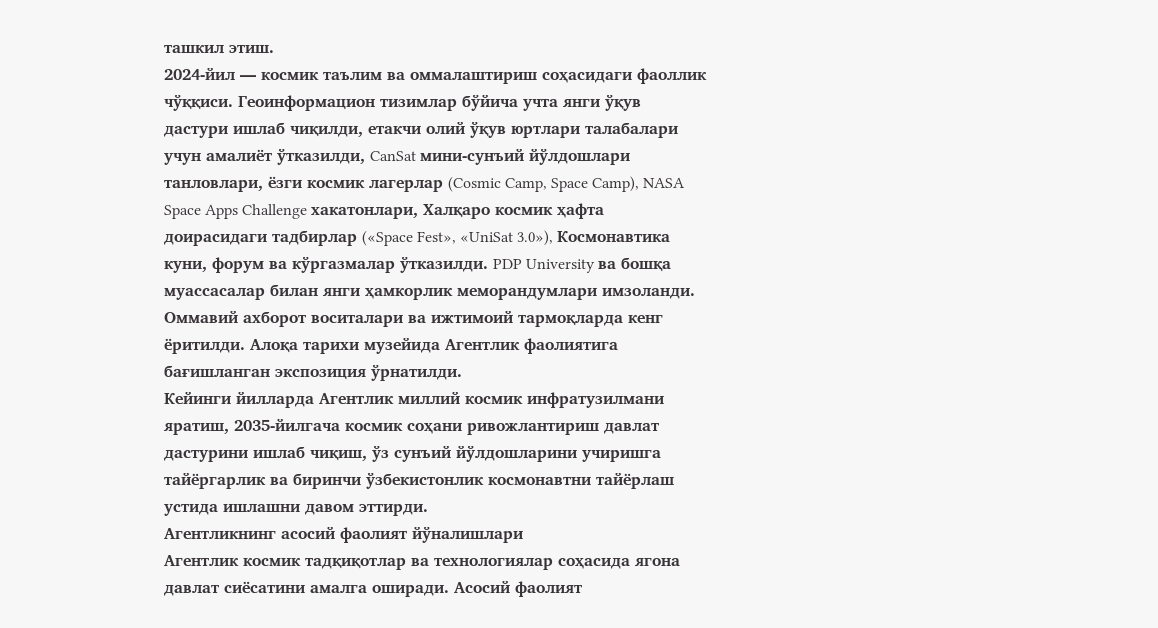ташкил этиш.
2024-йил — космик таълим ва оммалаштириш соҳасидаги фаоллик чўққиси. Геоинформацион тизимлар бўйича учта янги ўқув дастури ишлаб чиқилди, етакчи олий ўқув юртлари талабалари учун амалиёт ўтказилди, CanSat мини-сунъий йўлдошлари танловлари, ёзги космик лагерлар (Cosmic Camp, Space Camp), NASA Space Apps Challenge хакатонлари, Халқаро космик ҳафта доирасидаги тадбирлар («Space Fest», «UniSat 3.0»), Космонавтика куни, форум ва кўргазмалар ўтказилди. PDP University ва бошқа муассасалар билан янги ҳамкорлик меморандумлари имзоланди. Оммавий ахборот воситалари ва ижтимоий тармоқларда кенг ёритилди. Алоқа тарихи музейида Агентлик фаолиятига бағишланган экспозиция ўрнатилди.
Кейинги йилларда Агентлик миллий космик инфратузилмани яратиш, 2035-йилгача космик соҳани ривожлантириш давлат дастурини ишлаб чиқиш, ўз сунъий йўлдошларини учиришга тайёргарлик ва биринчи ўзбекистонлик космонавтни тайёрлаш устида ишлашни давом эттирди.
Агентликнинг асосий фаолият йўналишлари
Агентлик космик тадқиқотлар ва технологиялар соҳасида ягона давлат сиёсатини амалга оширади. Асосий фаолият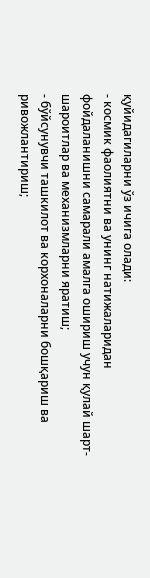қуйидагиларни ўз ичига олади:
- космик фаолиятни ва унинг натижаларидан фойдаланишни самарали амалга ошириш учун қулай шарт-шароитлар ва механизмларни яратиш;
- бўйсунувчи ташкилот ва корхоналарни бошқариш ва ривожлантириш;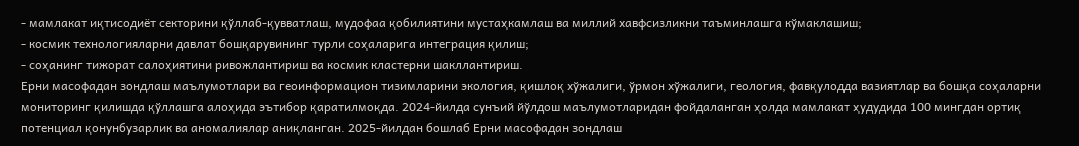- мамлакат иқтисодиёт секторини қўллаб-қувватлаш, мудофаа қобилиятини мустаҳкамлаш ва миллий хавфсизликни таъминлашга кўмаклашиш;
- космик технологияларни давлат бошқарувининг турли соҳаларига интеграция қилиш;
- соҳанинг тижорат салоҳиятини ривожлантириш ва космик кластерни шакллантириш.
Ерни масофадан зондлаш маълумотлари ва геоинформацион тизимларини экология, қишлоқ хўжалиги, ўрмон хўжалиги, геология, фавқулодда вазиятлар ва бошқа соҳаларни мониторинг қилишда қўллашга алоҳида эътибор қаратилмоқда. 2024-йилда сунъий йўлдош маълумотларидан фойдаланган ҳолда мамлакат ҳудудида 100 мингдан ортиқ потенциал қонунбузарлик ва аномалиялар аниқланган. 2025-йилдан бошлаб Ерни масофадан зондлаш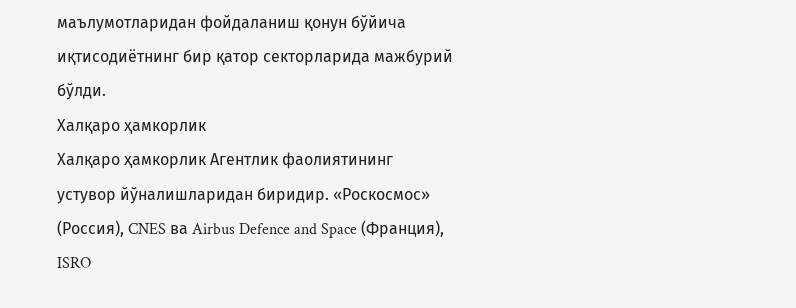маълумотларидан фойдаланиш қонун бўйича иқтисодиётнинг бир қатор секторларида мажбурий бўлди.
Халқаро ҳамкорлик
Халқаро ҳамкорлик Агентлик фаолиятининг устувор йўналишларидан биридир. «Роскосмос» (Россия), CNES ва Airbus Defence and Space (Франция), ISRO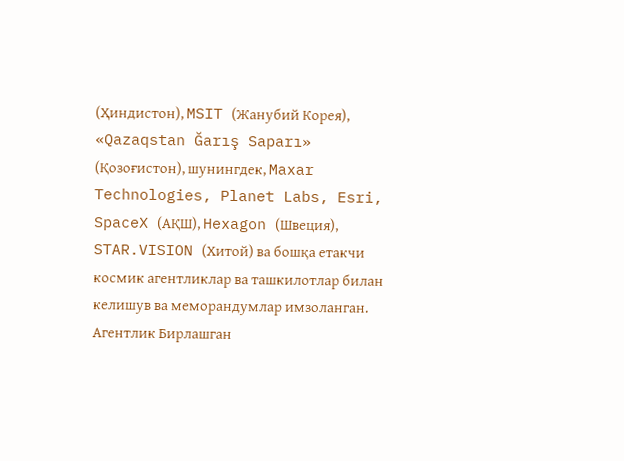(Ҳиндистон), MSIT (Жанубий Корея), «Qazaqstan Ğarış Saparı» (Қозоғистон), шунингдек, Maxar Technologies, Planet Labs, Esri, SpaceX (АҚШ), Hexagon (Швеция), STAR.VISION (Хитой) ва бошқа етакчи космик агентликлар ва ташкилотлар билан келишув ва меморандумлар имзоланган.
Агентлик Бирлашган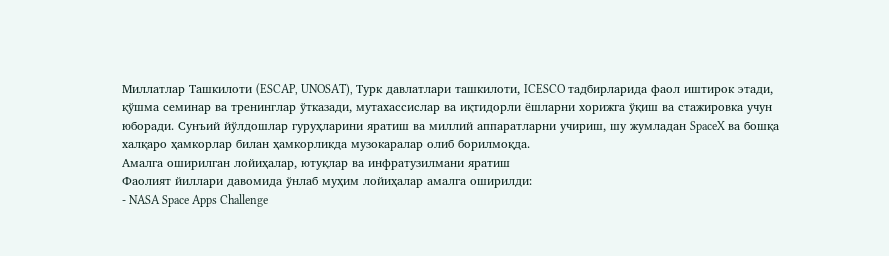Миллатлар Ташкилоти (ESCAP, UNOSAT), Турк давлатлари ташкилоти, ICESCO тадбирларида фаол иштирок этади, қўшма семинар ва тренинглар ўтказади, мутахассислар ва иқтидорли ёшларни хорижга ўқиш ва стажировка учун юборади. Сунъий йўлдошлар гуруҳларини яратиш ва миллий аппаратларни учириш, шу жумладан SpaceX ва бошқа халқаро ҳамкорлар билан ҳамкорликда музокаралар олиб борилмоқда.
Амалга оширилган лойиҳалар, ютуқлар ва инфратузилмани яратиш
Фаолият йиллари давомида ўнлаб муҳим лойиҳалар амалга оширилди:
- NASA Space Apps Challenge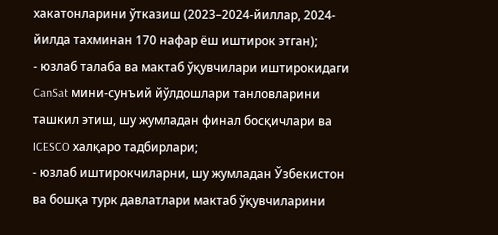хакатонларини ўтказиш (2023–2024-йиллар, 2024-йилда тахминан 170 нафар ёш иштирок этган);
- юзлаб талаба ва мактаб ўқувчилари иштирокидаги CanSat мини-сунъий йўлдошлари танловларини ташкил этиш, шу жумладан финал босқичлари ва ICESCO халқаро тадбирлари;
- юзлаб иштирокчиларни, шу жумладан Ўзбекистон ва бошқа турк давлатлари мактаб ўқувчиларини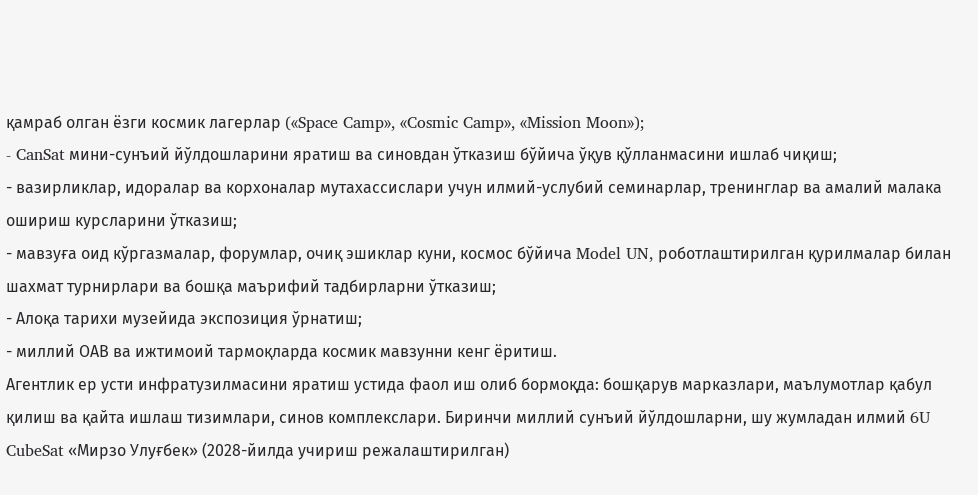қамраб олган ёзги космик лагерлар («Space Camp», «Cosmic Camp», «Mission Moon»);
- CanSat мини-сунъий йўлдошларини яратиш ва синовдан ўтказиш бўйича ўқув қўлланмасини ишлаб чиқиш;
- вазирликлар, идоралар ва корхоналар мутахассислари учун илмий-услубий семинарлар, тренинглар ва амалий малака ошириш курсларини ўтказиш;
- мавзуға оид кўргазмалар, форумлар, очиқ эшиклар куни, космос бўйича Model UN, роботлаштирилган қурилмалар билан шахмат турнирлари ва бошқа маърифий тадбирларни ўтказиш;
- Алоқа тарихи музейида экспозиция ўрнатиш;
- миллий ОАВ ва ижтимоий тармоқларда космик мавзунни кенг ёритиш.
Агентлик ер усти инфратузилмасини яратиш устида фаол иш олиб бормоқда: бошқарув марказлари, маълумотлар қабул қилиш ва қайта ишлаш тизимлари, синов комплекслари. Биринчи миллий сунъий йўлдошларни, шу жумладан илмий 6U CubeSat «Мирзо Улуғбек» (2028-йилда учириш режалаштирилган)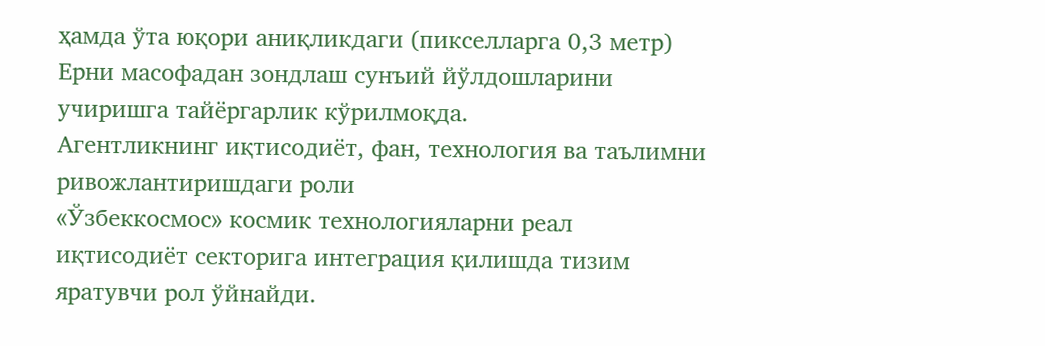ҳамда ўта юқори аниқликдаги (пикселларга 0,3 метр) Ерни масофадан зондлаш сунъий йўлдошларини учиришга тайёргарлик кўрилмоқда.
Агентликнинг иқтисодиёт, фан, технология ва таълимни ривожлантиришдаги роли
«Ўзбеккосмос» космик технологияларни реал иқтисодиёт секторига интеграция қилишда тизим яратувчи рол ўйнайди.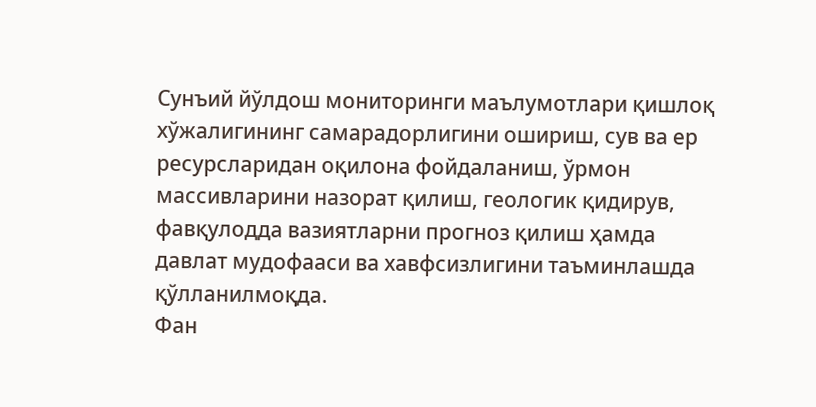Сунъий йўлдош мониторинги маълумотлари қишлоқ хўжалигининг самарадорлигини ошириш, сув ва ер ресурсларидан оқилона фойдаланиш, ўрмон массивларини назорат қилиш, геологик қидирув, фавқулодда вазиятларни прогноз қилиш ҳамда давлат мудофааси ва хавфсизлигини таъминлашда қўлланилмоқда.
Фан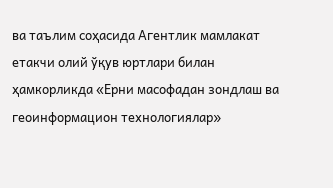ва таълим соҳасида Агентлик мамлакат етакчи олий ўқув юртлари билан ҳамкорликда «Ерни масофадан зондлаш ва геоинформацион технологиялар»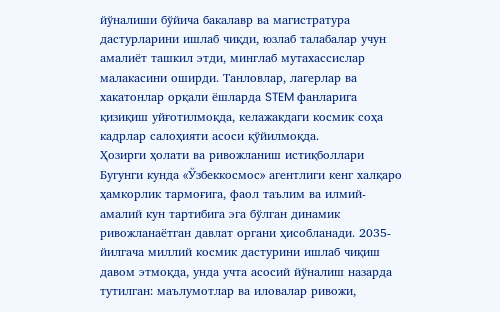йўналиши бўйича бакалавр ва магистратура дастурларини ишлаб чиқди, юзлаб талабалар учун амалиёт ташкил этди, минглаб мутахассислар малакасини оширди. Танловлар, лагерлар ва хакатонлар орқали ёшларда STEM фанларига қизиқиш уйғотилмоқда, келажакдаги космик соҳа кадрлар салоҳияти асоси қўйилмоқда.
Ҳозирги ҳолати ва ривожланиш истиқболлари
Бугунги кунда «Ўзбеккосмос» агентлиги кенг халқаро ҳамкорлик тармоғига, фаол таълим ва илмий-амалий кун тартибига эга бўлган динамик ривожланаётган давлат органи ҳисобланади. 2035-йилгача миллий космик дастурини ишлаб чиқиш давом этмоқда, унда учта асосий йўналиш назарда тутилган: маълумотлар ва иловалар ривожи,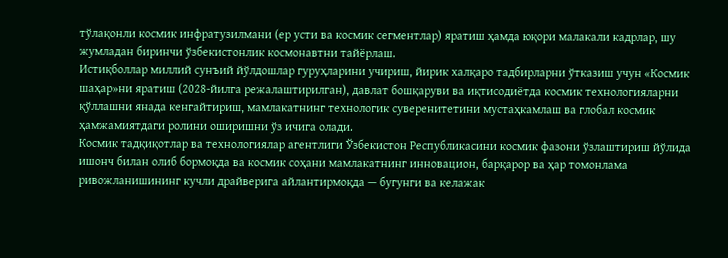тўлақонли космик инфратузилмани (ер усти ва космик сегментлар) яратиш ҳамда юқори малакали кадрлар, шу жумладан биринчи ўзбекистонлик космонавтни тайёрлаш.
Истиқболлар миллий сунъий йўлдошлар гуруҳларини учириш, йирик халқаро тадбирларни ўтказиш учун «Космик шаҳар»ни яратиш (2028-йилга режалаштирилган), давлат бошқаруви ва иқтисодиётда космик технологияларни қўллашни янада кенгайтириш, мамлакатнинг технологик суверенитетини мустаҳкамлаш ва глобал космик ҳамжамиятдаги ролини оширишни ўз ичига олади.
Космик тадқиқотлар ва технологиялар агентлиги Ўзбекистон Республикасини космик фазони ўзлаштириш йўлида ишонч билан олиб бормоқда ва космик соҳани мамлакатнинг инновацион, барқарор ва ҳар томонлама ривожланишининг кучли драйверига айлантирмоқда — бугунги ва келажак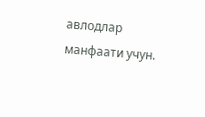авлодлар манфаати учун.